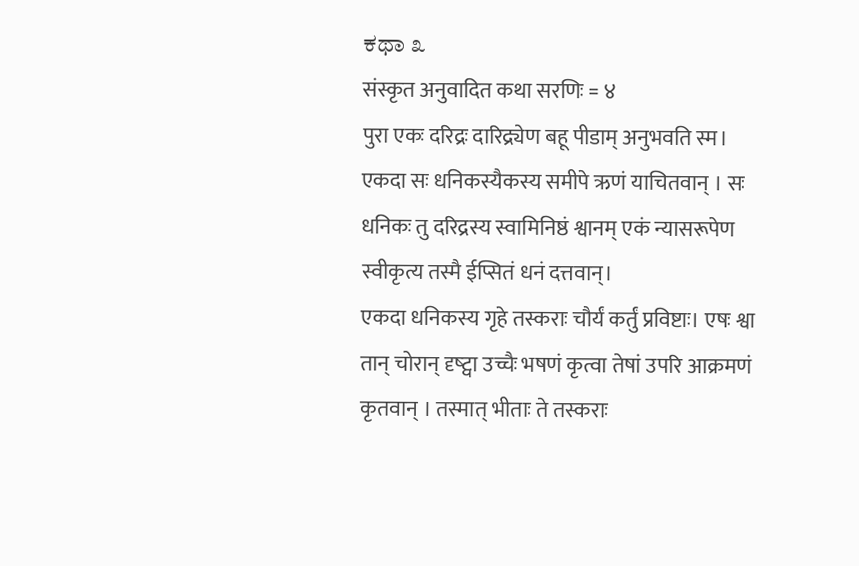ಕಥಾ ೩
संस्कृत अनुवादित कथा सरणिः = ४
पुरा एकः दरिद्रः दारिद्र्येण बहू पीडाम् अनुभवति स्म। एकदा सः धनिकस्यैकस्य समीपे ऋणं याचितवान् । सः धनिकः तु दरिद्रस्य स्वामिनिष्ठं श्वानम् एकं न्यासरूपेण स्वीकृत्य तस्मै ईप्सितं धनं दत्तवान्।
एकदा धनिकस्य गृहे तस्कराः चौर्यं कर्तुं प्रविष्टाः। एषः श्वा तान् चोरान् दृष्ट्वा उच्चैः भषणं कृत्वा तेषां उपरि आक्रमणं कृतवान् । तस्मात् भीताः ते तस्कराः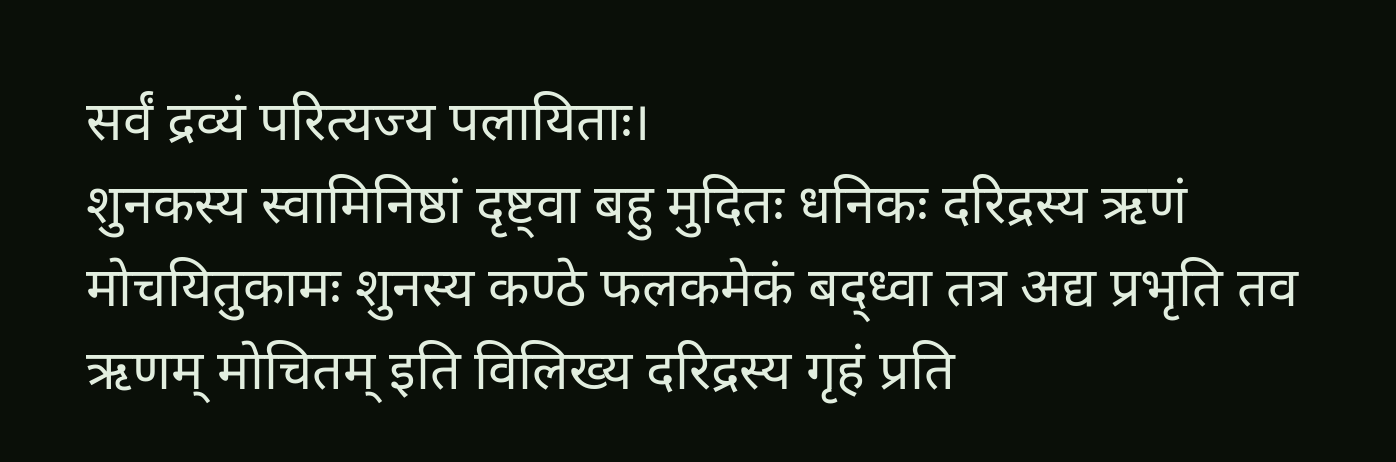सर्वं द्रव्यं परित्यज्य पलायिताः।
शुनकस्य स्वामिनिष्ठां दृष्ट्वा बहु मुदितः धनिकः दरिद्रस्य ऋणं मोचयितुकामः शुनस्य कण्ठे फलकमेकं बद्ध्वा तत्र अद्य प्रभृति तव ऋणम् मोचितम् इति विलिख्य दरिद्रस्य गृहं प्रति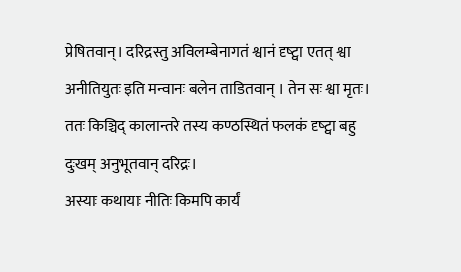प्रेषितवान्। दरिद्रस्तु अविलम्बेनागतं श्वानं दृष्ट्वा एतत् श्वा अनीतियुतः इति मन्वानः बलेन ताडितवान् । तेन सः श्वा मृतः। ततः किञ्चिद् कालान्तरे तस्य कण्ठस्थितं फलकं दृष्ट्वा बहु दुःखम् अनुभूतवान् दरिद्रः।
अस्याः कथायाः नीतिः किमपि कार्यं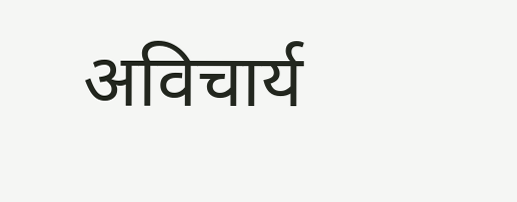अविचार्य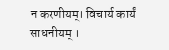न करणीयम्। विचार्य कार्यं साधनीयम् ।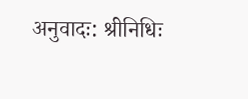अनुवादः: श्रीनिधिः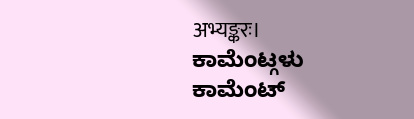अभ्यङ्करः।
ಕಾಮೆಂಟ್ಗಳು
ಕಾಮೆಂಟ್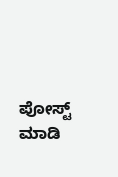ಪೋಸ್ಟ್ ಮಾಡಿ